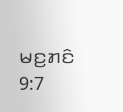ꤗꤢ꤬ꤊꤢꤨ 9:7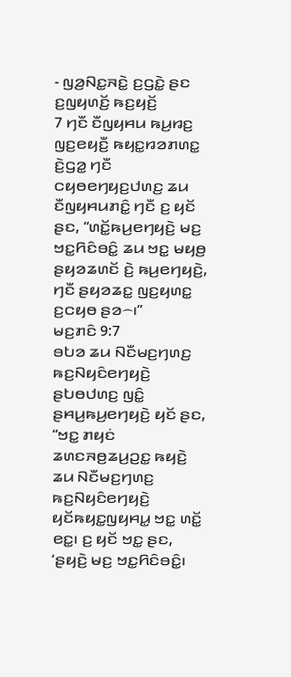- ꤜꤤ꤬ꤡꤢ꤭ꤏꤢꤧ꤭ ꤢ꤬ꤞꤢꤧ꤭ ꤔꤢ ꤢ꤬ꤜꤟꤛꤢꤩ꤬ ꤒꤢ꤬ꤟꤢꤩ꤬
7 ꤚꤢꤪ ꤢꤪꤜꤟꤌꤣ ꤒꤣ꤬ꤙꤢ꤬ ꤜꤢ꤬ꤕꤟꤢꤪ꤬ ꤒꤟꤢ꤭ꤙꤤꤊꤛꤢ꤭ ꤢꤧ꤬ꤞꤤ꤭ ꤚꤢꤪ ꤍꤟꤥꤕꤚꤟꤢ꤬ꤓꤛꤢ꤬ ꤘꤣ ꤢꤪꤜꤟꤌꤣꤊꤢꤨ꤭ ꤚꤢꤪ ꤢ꤬ ꤟꤢꤩ ꤔꤢ, “ꤛꤢꤩ꤭ꤒꤣ꤬ꤕꤚꤟꤢꤧ꤬ ꤗꤢ꤬ ꤠꤢ꤭ꤖꤢꤨꤋꤢꤨ꤭ ꤘꤣ ꤠꤢ꤭ ꤗꤟꤥ꤬ ꤔꤟꤤꤘꤛꤢꤩ ꤢꤧ꤬ ꤒꤣ꤬ꤕꤚꤟꤢꤧ꤬, ꤚꤢꤪ ꤔꤟꤤꤘꤢ꤭ ꤜꤢ꤬ꤟꤛꤢ꤭ ꤢ꤬ꤍꤟꤥ ꤔꤤ꤮꤯”
ꤗꤢ꤬ꤊꤢꤨ 9:7
ꤋꤝꤤ ꤘꤣ ꤡꤢꤪꤗꤢ꤬ꤚꤛꤢ꤬ ꤒꤢ꤬ꤡꤟꤢꤨꤕꤚꤟꤢꤧ꤬ ꤔꤝꤥꤓꤛꤢ꤬ ꤜꤢꤨ꤭ ꤔꤌꤣ꤬ꤒꤣ꤬ꤕꤚꤟꤢꤧ꤬ ꤟꤢꤩ ꤔꤢ, “ꤠꤢ꤭ ꤊꤟꤢꤦ ꤘꤛꤢꤏꤥ꤬ꤘꤣ꤬ꤑꤢ꤭ ꤒꤟꤢꤧ꤬ ꤘꤣ ꤡꤢꤪꤗꤢ꤬ꤚꤛꤢ꤬ ꤒꤢ꤬ꤡꤟꤢꤨꤕꤚꤟꤢꤧ꤬ ꤟꤢꤩꤒꤟꤢ꤭ꤜꤟꤌꤣ꤭ ꤠꤢ꤭ ꤛꤢꤩ꤭ ꤕꤢ꤭꤯ ꤢ꤬ ꤟꤢꤩ ꤠꤢ꤭ ꤔꤢ, ‘ꤔꤟꤢꤧ꤬ ꤗꤢ꤬ ꤠꤢ꤭ꤖꤢꤨꤋꤢꤨ꤭꤯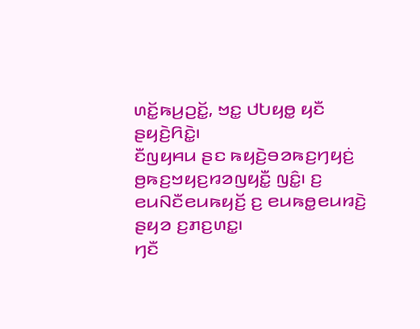ꤛꤢꤩ꤭ꤒꤣ꤬ꤑꤢꤩ꤭, ꤠꤢ꤭ ꤓꤝꤟꤥ꤭ ꤟꤢꤪ ꤔꤟꤢꤧ꤬ꤖꤢꤧ꤭꤯
ꤢꤪꤜꤟꤌꤣ ꤔꤢ ꤒꤟꤢꤧ꤬ꤋꤤꤒꤢ꤬ꤚꤟꤢꤦ꤬ ꤥ꤬ꤒꤢ꤬ꤠꤟꤢ꤬ꤙꤤꤜꤟꤢꤪ꤭ ꤜꤢꤨ꤭꤯ ꤢ꤬ ꤕꤣꤡꤢꤪꤕꤣꤒꤟꤢꤩ꤬ ꤢ꤬ ꤕꤣꤒꤥ꤭ꤕꤣꤙꤢꤧ꤬ ꤔꤟꤤ ꤢ꤬ꤊꤢ꤬ꤛꤢ꤭꤯
ꤚꤢꤪ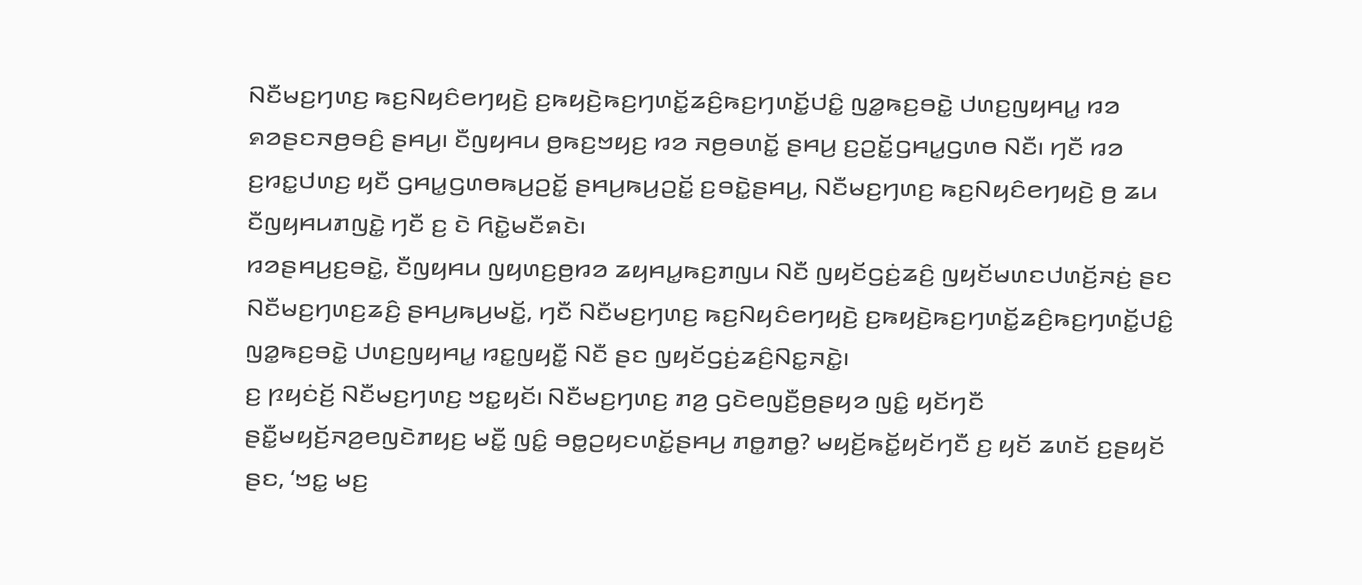ꤡꤢꤪꤗꤢ꤬ꤚꤛꤢ꤬ ꤒꤢ꤬ꤡꤟꤢꤨꤕꤚꤟꤢꤧ꤬ ꤢ꤬ꤒꤟꤢꤧ꤬ꤒꤢ꤬ꤚꤛꤢꤩ꤭ꤘꤢꤨ꤬ꤒꤢ꤬ꤚꤛꤢꤩ꤭ꤓꤢꤨ꤭ ꤜꤤ꤭ꤒꤢ꤬ꤋꤢꤧ꤭ ꤓꤛꤢ꤬ꤜꤟꤌꤣ꤭ ꤙꤤ ꤎꤤꤔꤢꤏꤥ꤬ꤋꤢꤨ꤬ ꤔꤌꤣ꤬꤯ ꤢꤪꤜꤟꤌꤣ ꤥ꤬ꤒꤢ꤬ꤠꤟꤢ꤬ ꤙꤤ ꤏꤥ꤬ꤋꤛꤢꤩ꤭ ꤔꤌꤣ꤬ ꤢ꤬ꤑꤢꤩ꤭ꤞꤌꤣ꤭ꤞꤛꤥ ꤡꤢꤪ꤯ ꤚꤢꤪ ꤙꤤ ꤢ꤬ꤙꤢ꤭ꤓꤛꤢ꤬ ꤟꤢꤪ ꤞꤌꤣ꤭ꤞꤛꤥꤒꤣ꤬ꤑꤢꤩ꤭ ꤔꤌꤣ꤬ꤒꤣ꤬ꤑꤢꤩ꤭ ꤢ꤬ꤋꤢꤧ꤭ꤔꤌꤣ꤬, ꤡꤢꤪꤗꤢ꤬ꤚꤛꤢ꤬ ꤒꤢ꤬ꤡꤟꤢꤨꤕꤚꤟꤢꤧ꤬ ꤥ꤬ ꤘꤣ ꤢꤪꤜꤟꤌꤣꤊꤜꤢꤧ꤭ ꤚꤢꤪ ꤢ꤬ ꤢꤧ ꤖꤢꤧ꤭ꤗꤢꤪꤎꤢꤧ꤯
ꤙꤤꤔꤌꤣ꤬ꤢ꤬ꤋꤢꤧ꤭, ꤢꤪꤜꤟꤌꤣ ꤜꤟꤛꤢ꤬ꤥ꤬ꤙꤤ ꤘꤟꤌꤣ꤭ꤒꤢ꤬ꤊꤜꤣ ꤡꤢꤪ ꤜꤟꤢꤩꤞꤢꤦ꤬ꤘꤢꤨ꤬ ꤜꤟꤢꤩꤗꤛꤢꤓꤛꤢꤩ꤬ꤏꤢꤦ꤬ ꤔꤢ ꤡꤢꤪꤗꤢ꤬ꤚꤛꤢ꤬ꤘꤢꤨ꤬ ꤔꤌꤣ꤬ꤒꤣ꤬ꤗꤢꤩ꤭, ꤚꤢꤪ ꤡꤢꤪꤗꤢ꤬ꤚꤛꤢ꤬ ꤒꤢ꤬ꤡꤟꤢꤨꤕꤚꤟꤢꤧ꤬ ꤢ꤬ꤒꤟꤢꤧ꤬ꤒꤢ꤬ꤚꤛꤢꤩ꤭ꤘꤢꤨ꤬ꤒꤢ꤬ꤚꤛꤢꤩ꤭ꤓꤢꤨ꤭ ꤜꤤ꤭ꤒꤢ꤬ꤋꤢꤧ꤭ ꤓꤛꤢ꤬ꤜꤟꤌꤣ꤭ ꤙꤢ꤭ꤜꤟꤢꤪ꤭ ꤡꤢꤪ ꤔꤢ ꤜꤟꤢꤩꤞꤢꤦ꤬ꤘꤢꤨ꤬ꤡꤢ꤭ꤏꤢꤧ꤭꤯
ꤢ꤬ ꤐꤟꤢꤦꤢꤩ꤬ ꤡꤢꤪꤗꤢ꤬ꤚꤛꤢ꤬ ꤠꤢ꤭ꤟꤢꤩ꤯ ꤡꤢꤪꤗꤢ꤬ꤚꤛꤢ꤬ ꤊꤤ꤬ ꤞꤢꤧꤕꤜꤢꤪ꤬ꤥ꤬ꤔꤟꤤ ꤜꤢꤨ꤭ ꤟꤢꤩꤚꤢꤪ ꤔꤢꤪ꤭ꤗꤟꤢꤩ꤬ꤏꤤ꤬ꤕꤜꤢꤧꤊꤟꤢ꤬ ꤗꤢꤪ꤭ ꤜꤢꤨ꤭ ꤋꤥ꤭ꤑꤟꤢꤛꤢꤩ꤭ꤔꤌꤣ꤬ ꤊꤥ꤭ꤊꤥ꤭? ꤗꤟꤢꤩ꤬ꤒꤢꤩ꤭ꤟꤢꤩꤚꤢꤪ ꤢ꤬ ꤟꤢꤩ ꤘꤛꤢꤩ ꤢ꤬ꤔꤟꤢꤩ ꤔꤢ, ‘ꤠꤢ꤭ ꤗꤢ꤬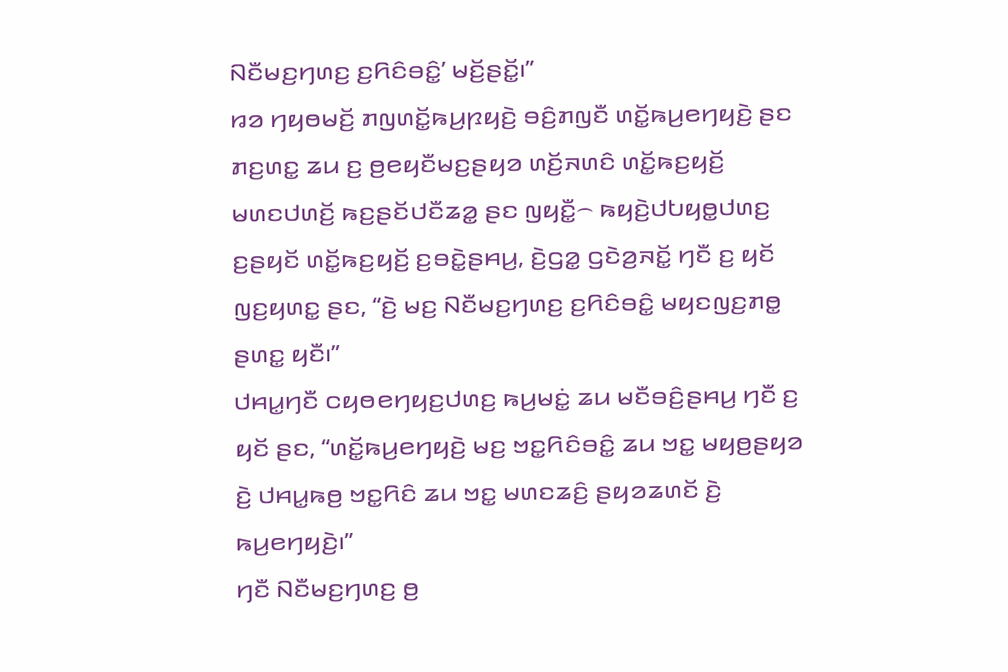ꤡꤢꤪꤗꤢ꤬ꤚꤛꤢ꤬ ꤢ꤬ꤖꤢꤨꤋꤢꤨ꤭’ ꤗꤢꤩ꤬ꤔꤢꤩ꤭꤯”
ꤙꤤ ꤚꤟꤥꤗꤢꤩ꤬ ꤊꤜꤛꤢꤩ꤭ꤒꤣ꤬ꤐꤟꤢꤧ꤬ ꤋꤢꤨ꤬ꤊꤜꤢꤪ ꤛꤢꤩ꤭ꤒꤣ꤬ꤕꤚꤟꤢꤧ꤬ ꤔꤢ ꤊꤢ꤬ꤛꤢ꤭ ꤘꤣ ꤢ꤬ ꤥ꤬ꤕꤟꤢꤪꤗꤢ꤬ꤔꤟꤤ ꤛꤢꤩ꤬ꤏꤛꤢꤨ ꤛꤢꤩ꤭ꤒꤢ꤬ꤟꤢꤩ꤬ ꤗꤛꤢꤓꤛꤢꤩ꤬ ꤒꤢ꤬ꤔꤢꤩꤓꤢꤪꤘꤤ꤭ ꤔꤢ ꤜꤟꤢꤪ꤭꤮ ꤒꤟꤢꤧ꤬ꤓꤝꤟꤥ꤭ꤓꤛꤢ꤬ ꤢ꤬ꤔꤟꤢꤩ ꤛꤢꤩ꤭ꤒꤢ꤬ꤟꤢꤩ꤬ ꤢ꤬ꤋꤢꤧ꤭ꤔꤌꤣ꤬, ꤢꤧ꤬ꤞꤤ꤭ ꤞꤢꤧꤤ꤬ꤏꤢꤩ꤭ ꤚꤢꤪ ꤢ꤬ ꤟꤢꤩ ꤜꤢ꤬ꤟꤛꤢ꤭ ꤔꤢ, “ꤢꤧ꤬ ꤗꤢ꤬ ꤡꤢꤪꤗꤢ꤬ꤚꤛꤢ꤬ ꤢ꤬ꤖꤢꤨꤋꤢꤨ꤭ ꤗꤟꤢꤜꤢ꤬ꤊꤥ꤭ ꤔꤛꤢ꤭ ꤟꤢꤪ꤯”
ꤓꤌꤣ꤭ꤚꤢꤪ ꤍꤟꤥꤕꤚꤟꤢ꤬ꤓꤛꤢ꤬ ꤒꤣ꤬ꤗꤢꤦ꤭ ꤘꤣ ꤗꤢꤪꤋꤢꤨ꤬ꤔꤌꤣ꤬ ꤚꤢꤪ ꤢ꤬ ꤟꤢꤩ ꤔꤢ, “ꤛꤢꤩ꤭ꤒꤣ꤬ꤕꤚꤟꤢꤧ꤬ ꤗꤢ꤬ ꤠꤢ꤭ꤖꤢꤨꤋꤢꤨ꤭ ꤘꤣ ꤠꤢ꤭ ꤗꤟꤥ꤬ꤔꤟꤤ ꤢꤧ꤬ ꤓꤌꤣ꤭ꤒꤥ꤬ ꤠꤢ꤭ꤖꤢꤨ ꤘꤣ ꤠꤢ꤭ ꤗꤛꤢꤘꤢꤨ꤬ ꤔꤟꤤꤘꤛꤢꤩ ꤢꤧ꤬ ꤒꤣ꤬ꤕꤚꤟꤢꤧ꤬꤯”
ꤚꤢꤪ ꤡꤢꤪꤗꤢ꤬ꤚꤛꤢ꤬ ꤥ꤬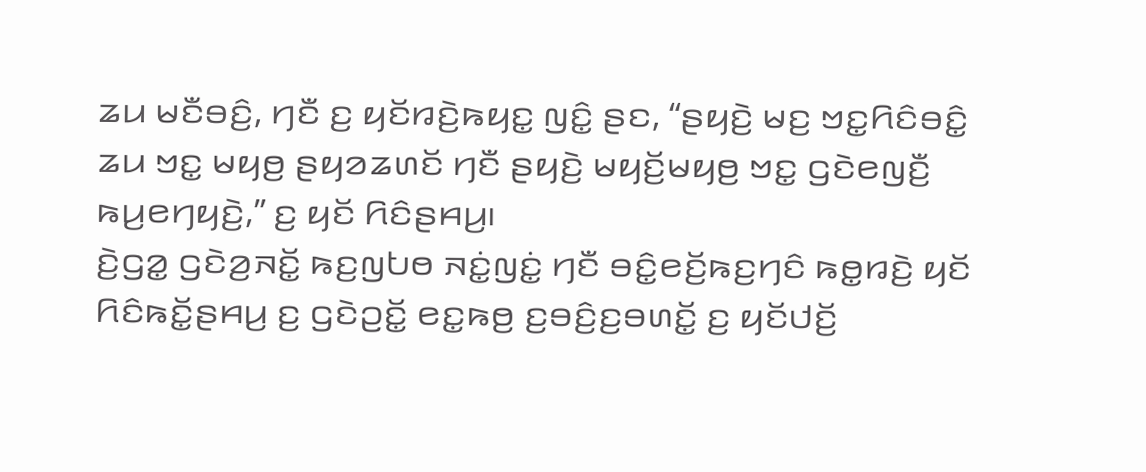ꤘꤣ ꤗꤢꤪꤋꤢꤨ꤬, ꤚꤢꤪ ꤢ꤬ ꤟꤢꤩꤙꤢꤧ꤬ꤒꤟꤢ꤭ ꤜꤢꤨ꤭ ꤔꤢ, “ꤔꤟꤢꤧ꤬ ꤗꤢ꤬ ꤠꤢ꤭ꤖꤢꤨꤋꤢꤨ꤭ ꤘꤣ ꤠꤢ꤭ ꤗꤟꤥ꤬ ꤔꤟꤤꤘꤛꤢꤩ ꤚꤢꤪ ꤔꤟꤢꤧ꤬ ꤗꤟꤢꤩ꤬ꤗꤟꤥ꤬ ꤠꤢ꤭ ꤞꤢꤧꤕꤜꤢꤪ꤬ ꤒꤣ꤬ꤕꤚꤟꤢꤧ꤬,” ꤢ꤬ ꤟꤢꤩ ꤖꤢꤨꤔꤌꤣ꤬꤯
ꤢꤧ꤬ꤞꤤ꤭ ꤞꤢꤧꤤ꤬ꤏꤢꤩ꤭ ꤒꤢ꤬ꤜꤝꤥ ꤏꤢꤦ꤭ꤜꤢꤦ꤭ ꤚꤢꤪ ꤋꤢꤨ꤭ꤕꤢꤩ꤬ꤒꤢ꤬ꤚꤢꤨ ꤒꤥ꤭ꤙꤢꤧ꤬ ꤟꤢꤩ ꤖꤢꤨꤒꤢꤩ꤭ꤔꤌꤣ꤬ ꤢ꤬ ꤞꤢꤧꤑꤢꤩ꤭ ꤕꤢ꤭ꤒꤥ꤬ ꤢ꤬ꤋꤢꤨ꤬ꤢ꤬ꤋꤛꤢꤩ꤭ ꤢ꤬ ꤟꤢꤩꤓꤢꤩ꤬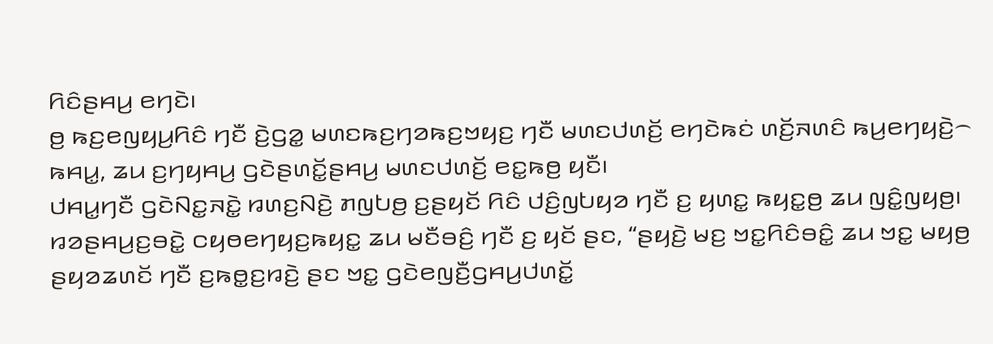ꤖꤢꤨꤔꤌꤣ꤬ ꤕꤚꤢꤧ꤯
ꤥ꤬ ꤒꤢ꤬ꤕꤜꤟꤣ꤬ꤖꤢꤨ ꤚꤢꤪ ꤢꤧ꤬ꤞꤤ꤭ ꤗꤛꤢꤒꤢ꤬ꤚꤤꤒꤢ꤬ꤠꤟꤢ꤬ ꤚꤢꤪ ꤗꤛꤢꤓꤛꤢꤩ꤬ ꤕꤚꤢꤧꤒꤢꤦ ꤛꤢꤩ꤬ꤏꤛꤢꤨ ꤒꤣ꤬ꤕꤚꤟꤢꤧ꤬꤮ ꤒꤌꤣ꤭, ꤘꤣ ꤢ꤬ꤚꤟꤌꤣ꤬ ꤞꤢꤧꤔꤛꤢꤩ꤭ꤔꤌꤣ꤬ ꤗꤛꤢꤓꤛꤢꤩ꤬ ꤕꤢ꤭ꤒꤥ꤬ ꤟꤢꤪ꤯
ꤓꤌꤣ꤭ꤚꤢꤪ ꤞꤢꤧꤡꤢ꤭ꤏꤢꤧ꤭ ꤙꤛꤢ꤬ꤡꤢꤧ꤬ ꤊꤜꤝꤥ꤬ ꤢ꤬ꤔꤟꤢꤩ ꤖꤢꤨ ꤓꤢꤨ꤬ꤜꤝꤟꤤ ꤚꤢꤪ ꤢ꤬ ꤟꤛꤢ꤭ ꤒꤟꤢ꤭ꤥ꤬ ꤘꤣ ꤜꤢꤨ꤭ꤜꤟꤥ꤬꤯ ꤙꤤꤔꤌꤣ꤬ꤢ꤬ꤋꤢꤧ꤭ ꤍꤟꤥꤕꤚꤟꤢ꤬ꤒꤟꤢ꤭ ꤘꤣ ꤗꤢꤪꤋꤢꤨ꤬ ꤚꤢꤪ ꤢ꤬ ꤟꤢꤩ ꤔꤢ, “ꤔꤟꤢꤧ꤬ ꤗꤢ꤬ ꤠꤢ꤭ꤖꤢꤨꤋꤢꤨ꤭ ꤘꤣ ꤠꤢ꤭ ꤗꤟꤥ꤬ ꤔꤟꤤꤘꤛꤢꤩ ꤚꤢꤪ ꤢ꤬ꤒꤥ꤭ꤢ꤬ꤙꤢꤧ꤬ ꤔꤢ ꤠꤢ꤭ ꤞꤢꤧꤕꤜꤢꤪ꤬ꤞꤌꤣ꤬ꤓꤛꤢꤩ꤭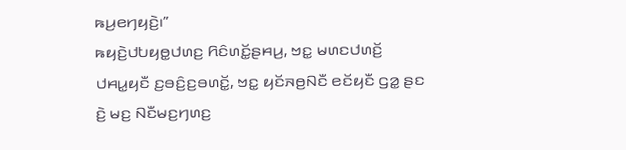ꤒꤣ꤬ꤕꤚꤟꤢꤧ꤬꤯”
ꤒꤟꤢꤧ꤬ꤓꤝꤟꤥ꤭ꤓꤛꤢ꤬ ꤖꤢꤨꤛꤢꤩ꤭ꤔꤌꤣ꤬, ꤠꤢ꤭ ꤗꤛꤢꤓꤛꤢꤩ꤬ ꤓꤌꤣ꤭ꤟꤢꤪ ꤢ꤬ꤋꤢꤨ꤬ꤢ꤬ꤋꤛꤢꤩ꤭, ꤠꤢ꤭ ꤟꤢꤩꤏꤥ꤬ꤡꤢꤪ ꤕꤢꤩꤟꤢꤪ ꤞꤤ꤭ ꤔꤢ ꤢꤧ꤬ ꤗꤢ꤬ ꤡꤢꤪꤗꤢ꤬ꤚꤛꤢ꤬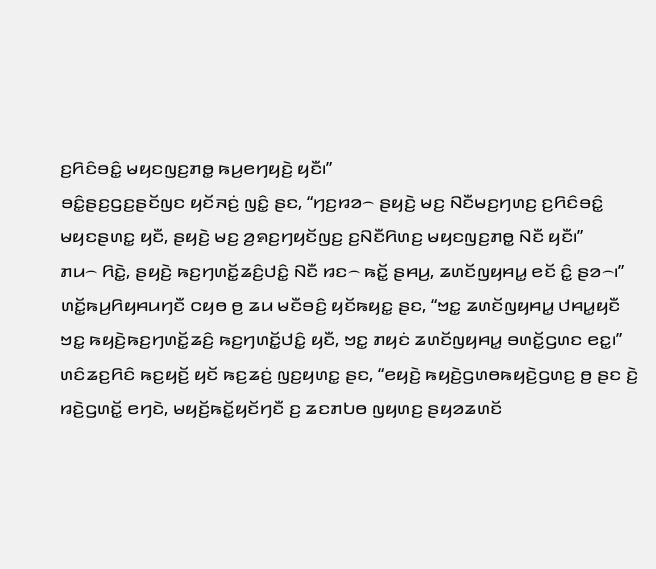ꤢ꤬ꤖꤢꤨꤋꤢꤨ꤭ ꤗꤟꤢꤜꤢ꤬ꤊꤥ꤭ ꤒꤣ꤬ꤕꤚꤟꤢꤧ꤬ ꤟꤢꤪ꤯”
ꤋꤢꤨ꤭ꤔꤢ꤬ꤞꤢ꤬ꤔꤢꤩꤜꤢ ꤟꤢꤩꤏꤢꤦ꤬ ꤜꤢꤨ꤭ ꤔꤢ, “ꤚꤢ꤬ꤙꤤ꤮ ꤔꤟꤢꤧ꤬ ꤗꤢ꤬ ꤡꤢꤪꤗꤢ꤬ꤚꤛꤢ꤬ ꤢ꤬ꤖꤢꤨꤋꤢꤨ꤭ ꤗꤟꤢꤔꤛꤢ꤭ ꤟꤢꤪ, ꤔꤟꤢꤧ꤬ ꤗꤢ꤬ ꤤ꤬ꤎꤢ꤬ꤚꤟꤢꤩꤜꤢ꤬ ꤢ꤬ꤡꤢꤪꤖꤛꤢ꤬ ꤗꤟꤢꤜꤢ꤬ꤊꤥ꤭ ꤡꤢꤪ ꤟꤢꤪ꤯”
ꤊꤣ꤮ ꤖꤢꤧ꤭, ꤔꤟꤢꤧ꤬ ꤒꤢ꤬ꤚꤛꤢꤩ꤭ꤘꤢꤨ꤬ꤓꤢꤨ꤭ ꤡꤢꤪ ꤙꤢ꤮ ꤒꤢꤩ꤭ ꤔꤌꤣ꤬, ꤘꤛꤢꤩꤜꤟꤌꤣ꤭ ꤕꤢꤩ ꤢꤨ꤭ ꤔꤤ꤮꤯” ꤛꤢꤩ꤭ꤒꤣ꤬ꤖꤟꤌꤣꤚꤢꤪ ꤍꤟꤥ ꤥ꤬ ꤘꤣ ꤗꤢꤪꤋꤢꤨ꤬ ꤟꤢꤩꤒꤟꤢ꤭ ꤔꤢ, “ꤠꤢ꤭ ꤘꤛꤢꤩꤜꤟꤌꤣ꤭ ꤓꤌꤣ꤭ꤟꤢꤪ ꤠꤢ꤭ ꤒꤟꤢꤧ꤬ꤒꤢ꤬ꤚꤛꤢꤩ꤭ꤘꤢꤨ꤬ ꤒꤢ꤬ꤚꤛꤢꤩ꤭ꤓꤢꤨ꤭ ꤟꤢꤪ, ꤠꤢ꤭ ꤊꤟꤢꤦ ꤘꤛꤢꤩꤜꤟꤌꤣ꤭ ꤋꤛꤢꤩ꤭ꤞꤛꤢ ꤕꤢ꤭꤯”
ꤛꤢꤨꤘꤢ꤬ꤖꤢꤨ ꤒꤢ꤬ꤟꤢꤩ꤬ ꤟꤢꤩ ꤒꤢ꤬ꤘꤢꤦ꤬ ꤜꤢ꤬ꤟꤛꤢ꤭ ꤔꤢ, “ꤕꤟꤢꤧ꤬ ꤒꤟꤢꤧ꤬ꤞꤛꤥꤒꤟꤢꤧ꤬ꤞꤛꤢ꤬ ꤥ꤬ ꤔꤢ ꤢꤧ꤬ ꤙꤢꤧ꤬ꤞꤛꤢꤩ꤭ ꤕꤚꤢꤧ, ꤗꤟꤢꤩ꤬ꤒꤢꤩ꤭ꤟꤢꤩꤚꤢꤪ ꤢ꤬ ꤘꤢꤊꤝꤥ ꤜꤟꤛꤢ꤬ ꤔꤟꤤꤘꤛꤢꤩ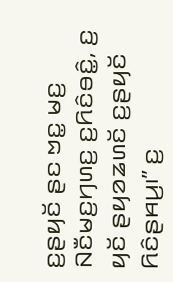ꤢ꤬ꤔꤟꤢꤩ ꤔꤢ ꤠꤢ꤭ ꤗꤢ꤬ ꤡꤢꤪꤗꤢ꤬ꤚꤛꤢ꤬ ꤢ꤬ꤖꤢꤨꤋꤢꤨ꤭, ꤢ꤬ ꤟꤢꤩ ꤔꤟꤤꤘꤛꤢꤩ ꤢ꤬ꤔꤟꤢꤩ ꤖꤢꤨꤔꤌꤣ꤬꤯” ꤢ꤬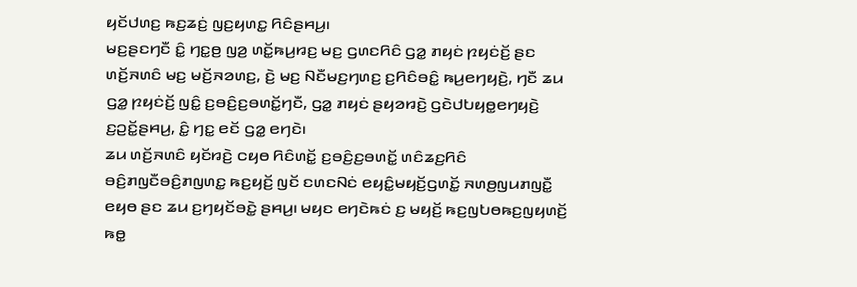ꤟꤢꤩꤓꤛꤢ꤬ ꤒꤢ꤬ꤘꤢꤦ꤬ ꤜꤢ꤬ꤟꤛꤢ꤭ ꤖꤢꤨꤔꤌꤣ꤬꤯
ꤗꤢ꤬ꤔꤢꤚꤢꤪ ꤢꤨ꤭ ꤚꤢ꤭ꤥ꤬ ꤜꤤ꤬ ꤛꤢꤩ꤭ꤒꤣ꤬ꤙꤢ꤬ ꤗꤢ꤬ ꤞꤛꤢꤖꤢꤨ ꤞꤤ꤭ ꤊꤟꤢꤦ ꤐꤟꤢꤦꤢꤩ꤬ ꤔꤢ ꤛꤢꤩ꤬ꤏꤛꤢꤨ ꤗꤢ꤬ ꤗꤢꤩ꤬ꤏꤤꤛꤢ꤬, ꤢꤧ꤬ ꤗꤢ꤬ ꤡꤢꤪꤗꤢ꤬ꤚꤛꤢ꤬ ꤢ꤬ꤖꤢꤨꤋꤢꤨ꤭ ꤒꤣ꤬ꤕꤚꤟꤢꤧ꤬, ꤚꤢꤪ ꤘꤣ ꤞꤤ꤭ ꤐꤟꤢꤦꤢꤩ꤬ ꤜꤢꤨ꤭ ꤢ꤬ꤋꤢꤨ꤬ꤢ꤬ꤋꤛꤢꤩ꤭ꤚꤢꤪ, ꤞꤤ꤭ ꤊꤟꤢꤦ ꤔꤟꤤꤙꤢꤧ꤬ ꤞꤢꤧꤓꤝꤟꤥ꤭ꤕꤚꤟꤢꤧ꤬ ꤢ꤬ꤑꤢꤩ꤭ꤔꤌꤣ꤬, ꤢꤨ꤭ ꤚꤢ꤭ ꤕꤢꤩ ꤞꤤ꤭ ꤕꤚꤢꤧ꤯
ꤘꤣ ꤛꤢꤩ꤬ꤏꤛꤢꤨ ꤟꤢꤩꤙꤢꤧ꤬ ꤍꤟꤥ ꤖꤢꤨꤛꤢꤩ꤭ ꤢ꤬ꤋꤢꤨ꤬ꤢ꤬ꤋꤛꤢꤩ꤭ ꤛꤢꤨꤘꤢ꤬ꤖꤢꤨ ꤋꤢꤨ꤬ꤊꤜꤢꤪꤋꤢꤨ꤬ꤊꤜꤛꤢ꤭ ꤒꤢ꤬ꤟꤢꤩ꤬ ꤜꤢꤩ ꤢꤛꤢꤡꤢꤦ ꤕꤟꤢꤨ꤭ꤗꤟꤢꤩ꤬ꤞꤛꤢꤩ꤭ ꤏꤛꤥ꤬ꤜꤣꤊꤜꤢꤪ꤭ ꤕꤟꤥ ꤔꤢ ꤘꤣ ꤢ꤬ꤚꤟꤢꤩꤋꤢꤧ꤭ ꤔꤌꤣ꤬꤯ ꤗꤟꤢ ꤕꤚꤢꤧꤒꤢꤦ ꤢ꤬ ꤗꤟꤢꤩ꤬ ꤒꤢ꤬ꤜꤝꤥꤒꤢ꤬ꤜꤟꤛꤢꤩ꤬ ꤒꤥ꤭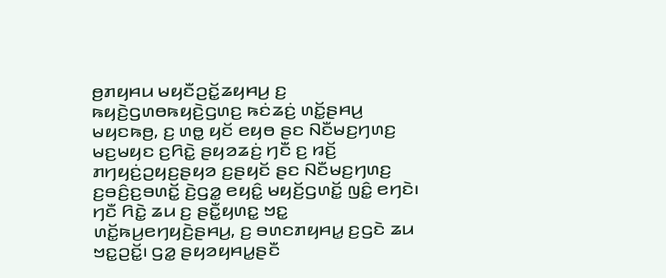ꤥ꤬ꤊꤟꤌꤣ ꤗꤟꤢꤪꤑꤢꤩ꤭ꤘꤟꤌꤣ꤬ ꤢ꤬ ꤒꤟꤢꤧ꤬ꤞꤛꤥꤒꤟꤢꤧ꤬ꤞꤛꤢ꤬ ꤒꤢꤦꤘꤢꤦ꤬ ꤛꤢꤩ꤭ꤔꤌꤣ꤬ ꤗꤟꤢꤒꤥ꤬, ꤢ꤬ ꤛꤥ꤭ ꤟꤢꤩ ꤕꤟꤥ ꤔꤢ ꤡꤢꤪꤗꤢ꤬ꤚꤛꤢ꤬ ꤗꤢ꤬ꤗꤟꤢ ꤢ꤬ꤖꤢꤧ꤭ ꤔꤟꤤꤘꤢꤦ꤬ ꤚꤢꤪ ꤢ꤬ ꤙꤢꤩ꤬ ꤊꤚꤟꤢꤦ꤬ꤑꤟꤢ꤬ꤔꤟꤤ ꤢ꤬ꤔꤟꤢꤩ ꤔꤢ ꤡꤢꤪꤗꤢ꤬ꤚꤛꤢ꤬ ꤢ꤬ꤋꤢꤨ꤬ꤢ꤬ꤋꤛꤢꤩ꤭ ꤢꤧ꤬ꤞꤤ꤭ ꤕꤟꤢꤨ꤭ ꤗꤟꤢꤩ꤬ꤞꤛꤢꤩ꤭ ꤜꤢꤨ꤭ ꤕꤚꤢꤧ꤯
ꤚꤢꤪ ꤖꤢꤧ꤭ ꤘꤣ ꤢ꤬ ꤔꤢꤪ꤭ꤟꤛꤢ꤭ ꤠꤢ꤭ ꤛꤢꤩ꤭ꤒꤣ꤬ꤕꤚꤟꤢꤧ꤬ꤔꤌꤣ꤬, ꤢ꤬ ꤋꤛꤢꤊꤟꤌꤣ꤭ ꤢ꤬ꤞꤢꤧ ꤘꤣ ꤠꤢ꤭ꤑꤢꤩ꤭꤯ ꤞꤤ꤭ ꤔꤟꤤꤟꤌꤣ꤭ꤔꤢꤪ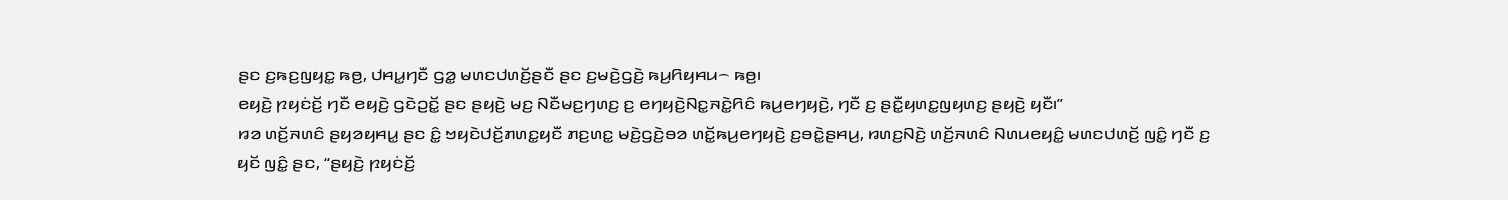ꤔꤢ ꤢ꤬ꤒꤢ꤬ꤜꤟꤢ꤭ ꤒꤥ꤬, ꤓꤌꤣ꤭ꤚꤢꤪ ꤞꤤ꤭ ꤗꤛꤢꤓꤛꤢꤩ꤬ꤔꤢꤪ ꤔꤢ ꤢ꤬ꤗꤢꤧ꤬ꤞꤢꤧ꤬ ꤒꤣ꤬ꤖꤟꤌꤣ꤮ ꤒꤥ꤬꤯
ꤕꤟꤢꤧ꤬ ꤐꤟꤢꤦꤢꤩ꤬ ꤚꤢꤪ ꤕꤟꤢꤧ꤬ ꤞꤢꤧꤑꤢꤩ꤭ ꤔꤢ ꤔꤟꤢꤧ꤬ ꤗꤢ꤬ ꤡꤢꤪꤗꤢ꤬ꤚꤛꤢ꤬ ꤢ꤬ ꤕꤚꤟꤢꤧ꤬ꤡꤢ꤭ꤏꤢꤧ꤭ꤖꤢꤨ ꤒꤣ꤬ꤕꤚꤟꤢꤧ꤬, ꤚꤢꤪ ꤢ꤬ ꤔꤢꤪ꤭ꤟꤛꤢ꤭ꤜꤟꤛꤢ꤬ ꤔꤟꤢꤧ꤬ ꤟꤢꤪ꤯”
ꤙꤤ ꤛꤢꤩ꤬ꤏꤛꤢꤨ ꤔꤟꤤꤟꤌꤣ꤭ ꤔꤢ ꤢꤨ꤭ ꤠꤟꤢꤧꤓꤢꤩ꤬ꤊꤛꤢ꤭ꤟꤢꤪ ꤊꤢ꤬ꤛꤢ꤭ ꤗꤢꤧ꤬ꤞꤢꤧ꤬ꤋꤤ ꤛꤢꤩ꤭ꤒꤣ꤬ꤕꤚꤟꤢꤧ꤬ ꤢ꤬ꤋꤢꤧ꤭ꤔꤌꤣ꤬, ꤙꤛꤢ꤬ꤡꤢꤧ꤬ ꤛꤢꤩ꤬ꤏꤛꤢꤨ ꤡꤛꤣꤕꤟꤢꤨ꤭ ꤗꤛꤢꤓꤛꤢꤩ꤬ ꤜꤢꤨ꤭ ꤚꤢꤪ ꤢ꤬ ꤟꤢꤩ ꤜꤢꤨ꤭ ꤔꤢ, “ꤔꤟꤢꤧ꤬ ꤐꤟꤢꤦꤢꤩ꤬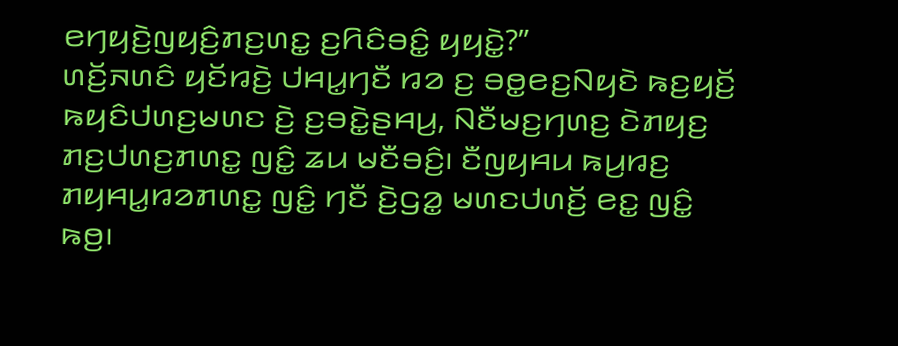ꤕꤚꤟꤢꤧ꤬ꤜꤟꤢꤨ꤬ꤊꤢ꤬ꤛꤢ꤭ ꤢ꤬ꤖꤢꤨꤋꤢꤨ꤭ ꤟꤟꤢꤧ꤭?”
ꤛꤢꤩ꤬ꤏꤛꤢꤨ ꤟꤢꤩꤙꤢꤧ꤬ ꤓꤌꤣ꤭ꤚꤢꤪ ꤙꤤ ꤢ꤬ ꤋꤥ꤭ꤕꤢ꤬ꤡꤟꤢꤧ ꤒꤢ꤬ꤟꤢꤩ꤬ ꤒꤟꤢꤨꤓꤛꤢ꤬ꤗꤛꤢ ꤢꤧ꤬ ꤢ꤬ꤋꤢꤧ꤭ꤔꤌꤣ꤬, ꤡꤢꤪꤗꤢ꤬ꤚꤛꤢ꤬ ꤢꤧꤊꤟꤢ꤬ ꤊꤢ꤬ꤓꤛꤢ꤬ꤊꤛꤢ꤭ ꤜꤢꤨ꤭ ꤘꤣ ꤗꤢꤪꤋꤢꤨ꤬꤯ ꤢꤪꤜꤟꤌꤣ ꤒꤣ꤬ꤙꤢ꤬ ꤊꤟꤌꤣ꤭ꤙꤤꤊꤛꤢ꤭ ꤜꤢꤨ꤭ ꤚꤢꤪ ꤢꤧ꤬ꤞꤤ꤭ ꤗꤛꤢꤓꤛꤢꤩ꤬ ꤕꤢ꤭ ꤜꤢꤨ꤭ ꤒꤥ꤬꤯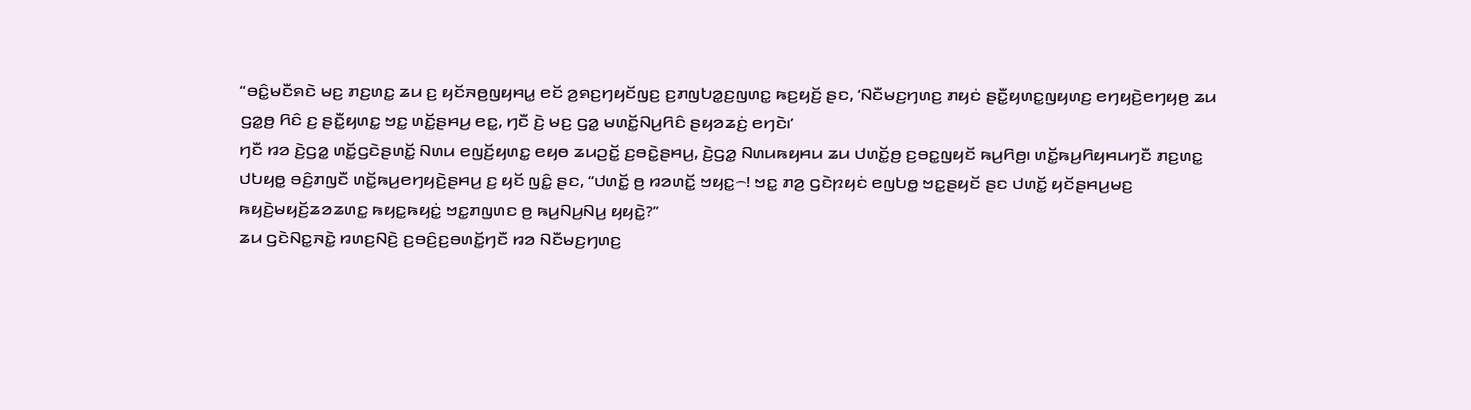“ꤋꤢꤨ꤭ꤗꤢꤪꤎꤢꤧ ꤗꤢ꤬ ꤊꤢ꤬ꤛꤢ꤭ ꤘꤣ ꤢ꤬ ꤟꤢꤩꤏꤥ꤬ꤜꤟꤌꤣ꤭ ꤕꤢꤩ ꤤ꤬ꤎꤢ꤬ꤚꤟꤢꤩꤜꤢ꤬ ꤢ꤬ꤊꤜꤝꤤ꤭ꤢ꤬ꤜꤛꤢ꤭ ꤒꤢ꤬ꤟꤢꤩ꤬ ꤔꤢ, ‘ꤡꤢꤪꤗꤢ꤬ꤚꤛꤢ꤬ ꤊꤟꤢꤦ ꤔꤢꤪ꤭ꤟꤛꤢ꤭ꤜꤟꤛꤢ꤬ ꤕꤚꤟꤢꤧ꤬ꤕꤚꤟꤥ꤬ ꤘꤣ ꤞꤤ꤭ꤥ꤬ ꤖꤢꤨ ꤢ꤬ ꤔꤢꤪ꤭ꤟꤛꤢ꤭ ꤠꤢ꤭ ꤛꤢꤩ꤭ꤔꤌꤣ꤬ ꤕꤢ꤭, ꤚꤢꤪ ꤢꤧ꤬ ꤗꤢ꤬ ꤞꤤ꤭ ꤗꤛꤢꤩ꤭ꤡꤣ꤬ꤖꤢꤨ ꤔꤟꤤꤘꤢꤦ꤬ ꤕꤚꤢꤧ꤯’
ꤚꤢꤪ ꤙꤤ ꤢꤧ꤬ꤞꤤ꤭ ꤛꤢꤩ꤭ꤞꤢꤧꤔꤛꤢꤩ꤭ ꤡꤛꤣ ꤕꤜꤢꤩ꤬ꤟꤛꤢ꤭ ꤕꤟꤥ ꤘꤣꤑꤢꤩ꤭ ꤢ꤬ꤋꤢꤧ꤭ꤔꤌꤣ꤬, ꤢꤧ꤬ꤞꤤ꤭ ꤡꤛꤣꤒꤟꤌꤣ ꤘꤣ ꤓꤛꤢꤩ꤭ꤥ꤬ ꤢ꤬ꤋꤢ꤭ꤜꤟꤢꤩ ꤒꤣ꤬ꤖꤥ꤬꤯ ꤛꤢꤩ꤭ꤒꤣ꤬ꤖꤟꤌꤣꤚꤢꤪ ꤊꤢ꤬ꤛꤢ꤭ ꤓꤝꤟꤥ꤭ ꤋꤢꤨ꤬ꤊꤜꤢꤪ ꤛꤢꤩ꤭ꤒꤣ꤬ꤕꤚꤟꤢꤧ꤬ꤔꤌꤣ꤬ ꤢ꤬ ꤟꤢꤩ ꤜꤢꤨ꤭ ꤔꤢ, “ꤓꤛꤢꤩ꤭ ꤥ꤬ ꤙꤤꤛꤢꤩ꤭ ꤠꤟꤢ꤭꤮! ꤠꤢ꤭ ꤊꤤ꤬ ꤞꤢꤧꤐꤟꤢꤦ ꤕꤜꤝꤥ꤭ ꤠꤢ꤭ꤔꤟꤢꤩ ꤔꤢ ꤓꤛꤢꤩ꤭ ꤟꤢꤩꤔꤌꤣ꤬ꤗꤢ꤬ ꤒꤟꤢꤧ꤬ꤗꤟꤢꤩ꤬ꤘꤤꤘꤛꤢ꤭ ꤒꤟꤢ꤭ꤒꤟꤢꤦ꤭ ꤠꤢ꤭ꤊꤜꤛꤢ ꤥ꤬ ꤒꤣ꤬ꤡꤣ꤬ꤡꤣ꤬ ꤟꤟꤢꤧ꤭?”
ꤘꤣ ꤞꤢꤧꤡꤢ꤭ꤏꤢꤧ꤭ ꤙꤛꤢ꤬ꤡꤢꤧ꤬ ꤢ꤬ꤋꤢꤨ꤬ꤢ꤬ꤋꤛꤢꤩ꤭ꤚꤢꤪ ꤙꤤ ꤡꤢꤪꤗꤢ꤬ꤚꤛꤢ꤬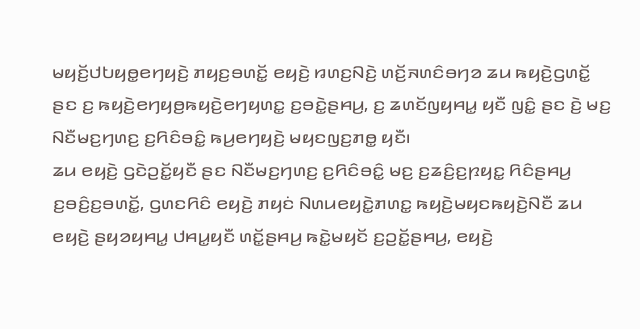ꤗꤟꤢꤩ꤬ꤓꤝꤟꤥ꤭ꤕꤚꤟꤢꤧ꤬ ꤊꤟꤢ꤬ꤋꤛꤢꤩ꤭ ꤕꤟꤢꤧ꤬ ꤙꤛꤢ꤬ꤡꤢꤧ꤬ ꤛꤢꤩ꤬ꤏꤛꤢꤨꤋꤚꤤ ꤘꤣ ꤒꤟꤢꤧ꤬ꤞꤛꤢꤩ꤭ ꤔꤢ ꤢ꤬ ꤒꤟꤢꤧ꤬ꤕꤚꤟꤥ꤬ꤒꤟꤢꤧ꤬ꤕꤚꤟꤛꤢ꤭ ꤢ꤬ꤋꤢꤧ꤭ꤔꤌꤣ꤬, ꤢ꤬ ꤘꤛꤢꤩꤜꤟꤌꤣ꤭ ꤟꤢꤪ ꤜꤢꤨ꤭ ꤔꤢ ꤢꤧ꤬ ꤗꤢ꤬ ꤡꤢꤪꤗꤢ꤬ꤚꤛꤢ꤬ ꤢ꤬ꤖꤢꤨꤋꤢꤨ꤭ ꤒꤣ꤬ꤕꤚꤟꤢꤧ꤬ ꤗꤟꤢꤜꤢ꤬ꤊꤥ꤭ ꤟꤢꤪ꤯
ꤘꤣ ꤕꤟꤢꤧ꤬ ꤞꤢꤧꤑꤢꤩ꤭ꤟꤢꤪ ꤔꤢ ꤡꤢꤪꤗꤢ꤬ꤚꤛꤢ꤬ ꤢ꤬ꤖꤢꤨꤋꤢꤨ꤭ ꤗꤢ꤬ ꤢ꤬ꤘꤢꤨ꤬ꤢ꤬ꤐꤟꤢ꤭ ꤖꤢꤨꤔꤌꤣ꤬ ꤢ꤬ꤋꤢꤨ꤬ꤢ꤬ꤋꤛꤢꤩ꤭, ꤞꤛꤢꤖꤢꤨ ꤕꤟꤢꤧ꤬ ꤊꤟꤢꤦ ꤡꤛꤣꤕꤟꤢꤧ꤭ꤊꤛꤢ꤭ ꤒꤟꤢꤧ꤬ꤗꤟꤢꤒꤟꤢꤧ꤬ꤡꤢꤪ ꤘꤣ ꤕꤟꤢꤧ꤬ ꤔꤟꤤꤟꤌꤣ꤭ ꤓꤌꤣ꤭ꤟꤢꤪ ꤛꤢꤩ꤭ꤔꤌꤣ꤬ ꤒꤢꤧ꤭ꤗꤟꤢꤩ ꤢ꤬ꤑꤢꤩ꤭ꤔꤌꤣ꤬, ꤕꤟꤢꤧ꤬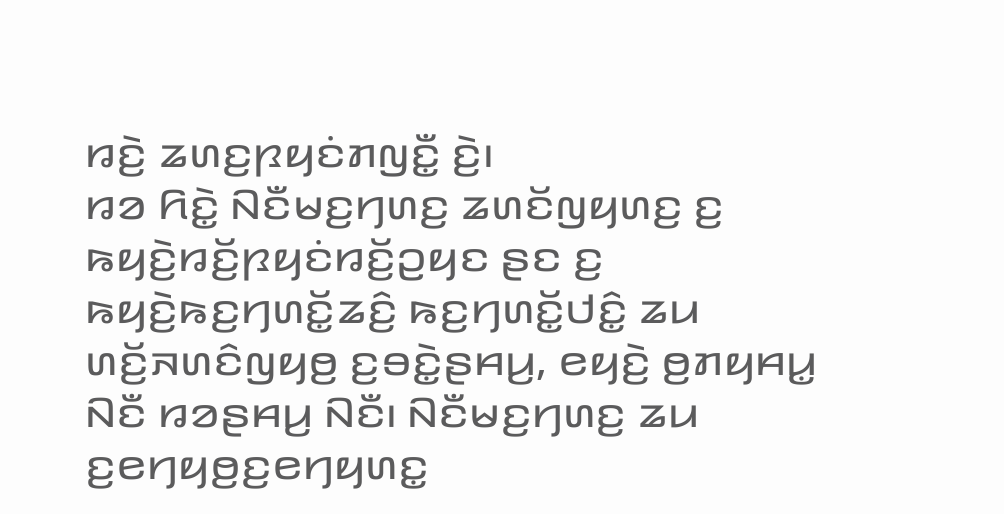ꤙꤢꤧ꤬ ꤘꤛꤢ꤬ꤐꤟꤢꤦꤊꤜꤢꤪ꤭ ꤢꤧ꤬꤯
ꤙꤤ ꤖꤢꤧ꤭ ꤡꤢꤪꤗꤢ꤬ꤚꤛꤢ꤬ ꤘꤛꤢꤩꤜꤟꤛꤢ꤬ ꤢ꤬ ꤒꤟꤢꤧ꤬ꤙꤢꤩ꤬ꤐꤟꤢꤦꤙꤢꤩ꤬ꤑꤟꤢ ꤔꤢ ꤢ꤬ ꤒꤟꤢꤧ꤬ꤒꤢ꤬ꤚꤛꤢꤩ꤭ꤘꤢꤨ꤬ ꤒꤢ꤬ꤚꤛꤢꤩ꤭ꤓꤢꤨ꤭ ꤘꤣ ꤛꤢꤩ꤬ꤏꤛꤢꤨꤜꤟꤥ꤬ ꤢ꤬ꤋꤢꤧ꤭ꤔꤌꤣ꤬, ꤕꤟꤢꤧ꤬ ꤥ꤬ꤊꤟꤌꤣ꤭ ꤡꤢꤪ ꤙꤤꤔꤌꤣ꤬ ꤡꤢꤪ꤯ ꤡꤢꤪꤗꤢ꤬ꤚꤛꤢ꤬ ꤘꤣ ꤢ꤬ꤕꤚꤟꤥ꤬ꤢ꤬ꤕꤚꤟꤛꤢ꤭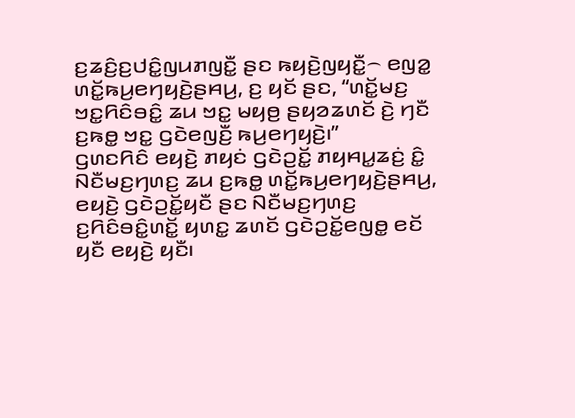ꤢ꤬ꤘꤢꤨ꤬ꤢ꤬ꤓꤢꤨ꤭ꤜꤣꤊꤜꤢꤪ꤭ ꤔꤢ ꤒꤟꤢꤧ꤬ꤜꤟꤢꤪ꤭꤮ ꤕꤜꤤ꤭ ꤛꤢꤩ꤭ꤒꤣ꤬ꤕꤚꤟꤢꤧ꤬ꤔꤌꤣ꤬, ꤢ꤬ ꤟꤢꤩ ꤔꤢ, “ꤛꤢꤩ꤭ꤗꤢ꤬ ꤠꤢ꤭ꤖꤢꤨꤋꤢꤨ꤭ ꤘꤣ ꤠꤢ꤭ ꤗꤟꤥ꤬ ꤔꤟꤤꤘꤛꤢꤩ ꤢꤧ꤬ ꤚꤢꤪ ꤢ꤬ꤒꤥ꤭ ꤠꤢ꤭ ꤞꤢꤧꤕꤜꤢꤪ꤬ ꤒꤣ꤬ꤕꤚꤟꤢꤧ꤬꤯”
ꤞꤛꤢꤖꤢꤨ ꤕꤟꤢꤧ꤬ ꤊꤟꤢꤦ ꤞꤢꤧꤑꤢꤩ꤭ ꤊꤟꤌꤣ꤭ꤘꤢꤦ꤬ ꤢꤨ꤭ ꤡꤢꤪꤗꤢ꤬ꤚꤛꤢ꤬ ꤘꤣ ꤢ꤬ꤒꤥ꤭ ꤛꤢꤩ꤭ꤒꤣ꤬ꤕꤚꤟꤢꤧ꤬ꤔꤌꤣ꤬, ꤕꤟꤢꤧ꤬ ꤞꤢꤧꤑꤢꤩ꤭ꤟꤢꤪ ꤔꤢ ꤡꤢꤪꤗꤢ꤬ꤚꤛꤢ꤬ ꤢ꤬ꤖꤢꤨꤋꤢꤨ꤭ꤛꤢꤩ꤭ ꤟꤛꤢ꤭ ꤘꤛꤢꤩ ꤞꤢꤧꤑꤢꤩ꤭ꤕꤜꤥ꤭ ꤕꤢꤩ ꤟꤢꤪ ꤕꤟꤢꤧ꤬ ꤟꤢꤪ꤯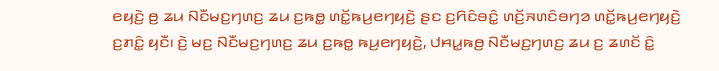ꤕꤟꤢꤧ꤬ ꤥ꤬ ꤘꤣ ꤡꤢꤪꤗꤢ꤬ꤚꤛꤢ꤬ ꤘꤣ ꤢ꤬ꤒꤥ꤭ ꤛꤢꤩ꤭ꤒꤣ꤬ꤕꤚꤟꤢꤧ꤬ ꤔꤢ ꤢ꤬ꤖꤢꤨꤋꤢꤨ꤭ ꤛꤢꤩ꤬ꤏꤛꤢꤨꤋꤚꤤ ꤛꤢꤩ꤭ꤒꤣ꤬ꤕꤚꤟꤢꤧ꤬ ꤢ꤬ꤊꤢꤨ꤭ ꤟꤢꤪ꤯ ꤢꤧ꤬ ꤗꤢ꤬ ꤡꤢꤪꤗꤢ꤬ꤚꤛꤢ꤬ ꤘꤣ ꤢ꤬ꤒꤥ꤭ ꤒꤣ꤬ꤕꤚꤟꤢꤧ꤬, ꤓꤌꤣ꤭ꤒꤥ꤬ ꤡꤢꤪꤗꤢ꤬ꤚꤛꤢ꤬ ꤘꤣ ꤢ꤬ ꤘꤛꤢꤩ ꤢꤨ꤭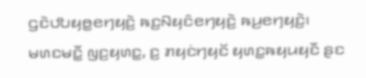ꤞꤢꤧꤓꤝꤟꤥ꤭ꤕꤚꤟꤢꤧ꤬ ꤒꤢ꤬ꤡꤟꤢꤨꤕꤚꤟꤢꤧ꤬ ꤒꤣ꤬ꤕꤚꤟꤢꤧ꤬꤯
ꤗꤛꤢꤗꤢꤪ꤭ ꤜꤢ꤬ꤟꤛꤢ꤭, ꤢ꤬ ꤊꤟꤢꤦꤚꤟꤢꤩ ꤟꤛꤢ꤭ꤒꤟꤣꤟꤢꤪ ꤔꤢ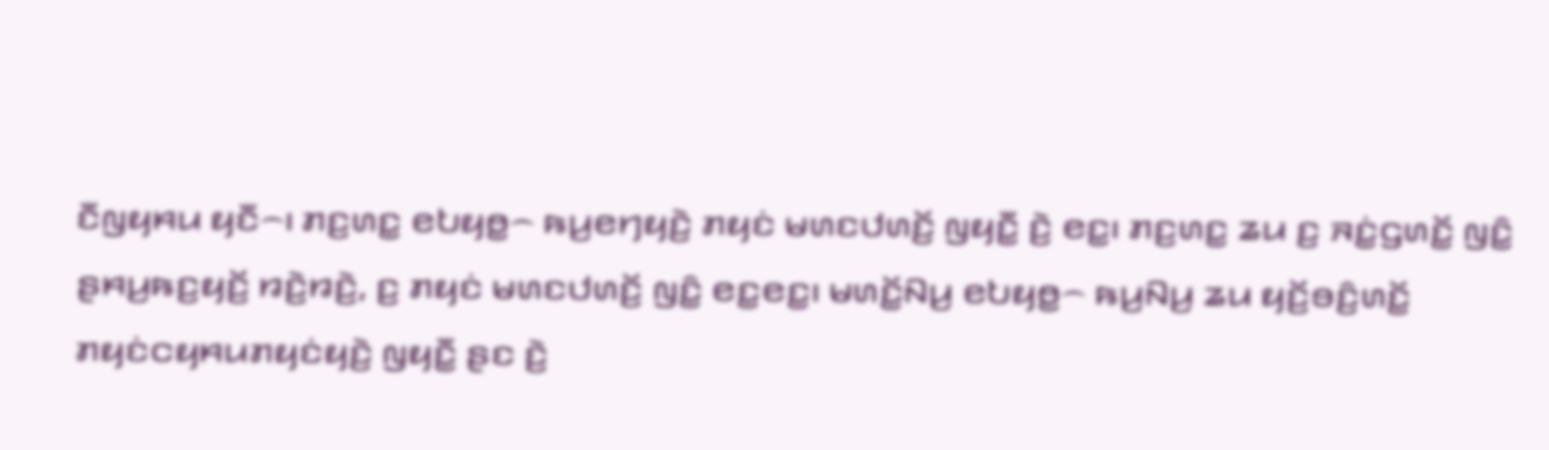ꤢꤪꤜꤟꤌꤣ ꤟꤢꤪ꤮꤯ ꤊꤢ꤬ꤛꤢ꤭ ꤕꤝꤟꤥ꤭꤮ ꤒꤣ꤬ꤕꤚꤟꤢꤧ꤬ ꤊꤟꤢꤦ ꤗꤛꤢꤓꤛꤢꤩ꤬ ꤜꤟꤢꤪ꤭ ꤢꤧ꤬ ꤕꤢ꤭꤯ ꤊꤢ꤬ꤛꤢ꤭ ꤘꤣ ꤢ꤬ ꤏꤢꤦ꤭ꤞꤛꤢꤩ꤭ ꤜꤢꤨ꤭ ꤔꤌꤣ꤬ꤒꤢ꤬ꤟꤢꤩ꤬ ꤙꤢꤧ꤬ꤙꤢꤧ꤬, ꤢ꤬ ꤊꤟꤢꤦ ꤗꤛꤢꤓꤛꤢꤩ꤬ ꤜꤢꤨ꤭ ꤕꤢ꤭ꤕꤢ꤭꤯ ꤗꤛꤢꤩ꤭ꤡꤣ꤬ ꤕꤝꤟꤥ꤭꤮ ꤒꤣ꤬ꤡꤣ꤬ ꤘꤣ ꤟꤢꤩ꤬ꤋꤢꤨ꤬ꤛꤢꤩ꤭ ꤊꤟꤢꤦꤍꤟꤌꤣꤊꤟꤢꤦꤟꤢꤧ꤬ ꤜꤟꤢꤪ꤭ ꤔꤢ ꤢꤧ꤬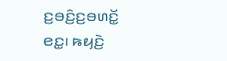ꤢ꤬ꤋꤢꤨ꤬ꤢ꤬ꤋꤛꤢꤩ꤭ ꤕꤢ꤭꤯ ꤒꤟꤢꤧ꤬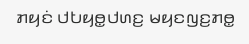ꤊꤟꤢꤦ ꤓꤝꤟꤥ꤭ꤓꤛꤢ꤬ ꤗꤟꤢꤜꤢ꤬ꤊꤥ꤭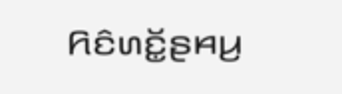ꤖꤢꤨꤛꤢꤩ꤭ꤔꤌꤣ꤬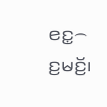ꤕꤢ꤭꤮ ꤢ꤬ꤗꤢꤩ꤬꤯